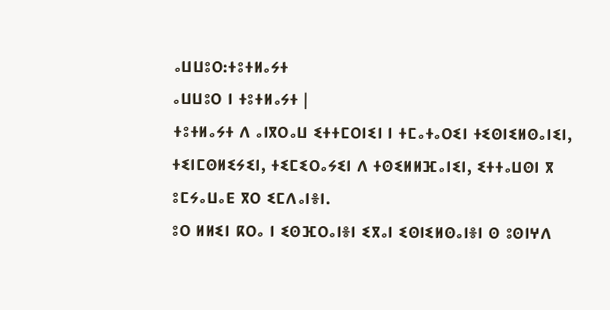ⴰⵡⵡⵓⵔ:ⵜⵓⵜⵍⴰⵢⵜ
ⴰⵡⵡⵓⵔ ⵏ ⵜⵓⵜⵍⴰⵢⵜ |
ⵜⵓⵜⵍⴰⵢⵜ ⴷ ⴰⵏⴳⵔⴰⵡ ⵉⵜⵜⵎⵔⵏⵉⵏ ⵏ ⵜⵎⴰⵜⴰⵔⵉⵏ ⵜⵉⵙⵏⵉⵍⵙⴰⵏⵉⵏ, ⵜⵉⵏⵎⵙⵍⵉⵢⵉⵏ, ⵜⵉⵎⵉⵔⴰⵢⵉⵏ ⴷ ⵜⵙⵉⵍⵍⴼⴰⵏⵉⵏ, ⵉⵜⵜⴰⵡⵙⵏ ⴳ ⵓⵎⵢⴰⵡⴰⴹ ⴳⵔ ⵉⵎⴷⴰⵏⴻⵏ.
ⵓⵔ ⵍⵍⵉⵏ ⴽⵔⴰ ⵏ ⵉⵙⴼⵔⴰⵏⴻⵏ ⵉⴳⴰⵏ ⵉⵙⵏⵉⵍⵙⴰⵏⴻⵏ ⵙ ⵓⵙⵏⵖⴷ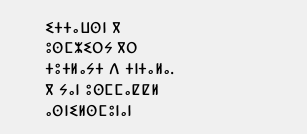ⵉⵜⵜⴰⵡⵙⵏ ⴳ ⵓⵙⵎⵣⵉⵔⵢ ⴳⵔ ⵜⵓⵜⵍⴰⵢⵜ ⴷ ⵜⵏⵜⴰⵍⴰ.
ⴳ ⵢⴰⵏ ⵓⵙⵎⵎⴰⵇⵇⵍ ⴰⵙⵏⵉⵍⵙⵎⵓⵏⴰⵏ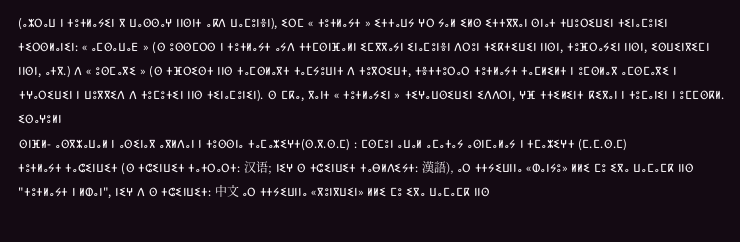(ⴰⵣⵔⴰⵡ ⵏ ⵜⵓⵜⵍⴰⵢⵉⵏ ⴳ ⵡⴰⵙⵙⴰⵖ ⵏⵏⵙⵏⵜ ⴰⴽⴷ ⵡⴰⵎⵓⵏⴻⵏ), ⵉⵔⵎ « ⵜⵓⵜⵍⴰⵢⵜ » ⵉⵜⵜⴰⵡⵢ ⵖⵔ ⵢⴰⵍ ⵉⵍⵙ ⵉⵜⵜⴳⴳⴰⵏ ⵙⵏⴰⵜ ⵜⵡⵓⵔⵉⵡⵉⵏ ⵜⵉⵏⴰⵎⵓⵏⵉⵏ ⵜⵉⵔⵙⵍⴰⵏⵉⵏ: « ⴰⵎⵙⴰⵡⴰⴹ » (ⵙ ⵓⵙⵙⵎⵔⵙ ⵏ ⵜⵓⵜⵍⴰⵢⵜ ⴰⵢⴷ ⵜⵜⵎⵙⵏⴼⴰⵍⵏ ⵉⵎⴳⴳⴰⵢⵏ ⵉⵏⴰⵎⵓⵏⴻⵏ ⴷⵔⵓⵏ ⵜⵉⴽⵜⵉⵡⵉⵏ ⵏⵏⵙⵏ, ⵜⵓⴼⵔⴰⵢⵉⵏ ⵏⵏⵙⵏ, ⵉⵙⵡⵉⵏⴳⵉⵎⵏ ⵏⵏⵙⵏ, ⴰⵜⴳ.) ⴷ « ⵓⵙⵎⴰⴳⵉ » (ⵙ ⵜⴼⵔⵉⵙⵜ ⵏⵏⵙ ⵜⴰⵎⵙⵍⴰⴳⵜ ⵜⴰⵎⵢⵓⵡⵏⵜ ⴷ ⵜⵓⴳⵔⵉⵡⵜ, ⵜⴻⵜⵜⵓⵔⴰⵔ ⵜⵓⵜⵍⴰⵢⵜ ⵜⴰⵎⵍⵉⵍⵜ ⵏ ⵓⵎⵙⵍⴰⴳ ⴰⵎⵙⵎⴰⴳⵉ ⵏ ⵜⵖⴰⵔⵉⵡⵉⵏ ⵏ ⵡⵓⴳⴳⵉⴷ ⴷ ⵜⵓⵎⵓⵜⵉⵏ ⵏⵏⵙ ⵜⵉⵏⴰⵎⵓⵏⵉⵏ). ⵙ ⵎⴽⴰ, ⴳⴰⵏⵜ « ⵜⵓⵜⵍⴰⵢⵉⵏ » ⵜⵉⵖⴰⵡⵙⵉⵡⵉⵏ ⵉⴷⴷⵔⵏ, ⵖⴼ ⵜⵜⵉⵍⵉⵏⵜ ⴽⵉⴳⴰⵏ ⵏ ⵜⵓⵎⴰⵏⵉⵏ ⵏ ⵓⵎⵎⵙⴽⵍ.
ⵉⵙⴰⵖⵓⵍⵏ
ⵙⵏⴼⵍ- ⴰⵙⴳⵣⴰⵡⴰⵍ ⵏ ⴰⵙⵉⵏⴰⴳ ⴰⴳⵍⴷⴰⵏ ⵏ ⵜⵓⵙⵙⵏⴰ ⵜⴰⵎⴰⵣⵉⵖⵜ(ⵙ.ⴳ.ⵙ.ⵎ) : ⵎⵙⵎⵓⵏ ⴰⵡⴰⵍ ⴰⵎⴰⵜⴰⵢ ⴰⵙⵏⵎⴰⵍⴰⵢ ⵏ ⵜⵎⴰⵣⵉⵖⵜ (ⵎ.ⵎ.ⵙ.ⵎ)
ⵜⵓⵜⵍⴰⵢⵜ ⵜⴰⵛⵉⵏⵡⵉⵜ (ⵙ ⵜⵛⵉⵏⵡⵉⵜ ⵜⴰⵜⵔⴰⵔⵜ: 汉语; ⵏⵉⵖ ⵙ ⵜⵛⵉⵏⵡⵉⵜ ⵜⴰⴱⵍⴷⵉⵢⵜ: 漢語), ⴰⵔ ⵜⵜⵢⵉⵡⵏⵏⴰ «ⵀⴰⵏⵢⵓ» ⵍⵍⵉ ⵎⵓ ⵉⴳⴰ ⵡⴰⵎⴰⵎⴽ ⵏⵏⵙ "ⵜⵓⵜⵍⴰⵢⵜ ⵏ ⵍⵀⴰⵏ", ⵏⵉⵖ ⴷ ⵙ ⵜⵛⵉⵏⵡⵉⵜ: 中文 ⴰⵔ ⵜⵜⵢⵉⵡⵏⵏⴰ «ⴳⵓⵏⴳⵡⵉⵏ» ⵍⵍⵉ ⵎⵓ ⵉⴳⴰ ⵡⴰⵎⴰⵎⴽ ⵏⵏⵙ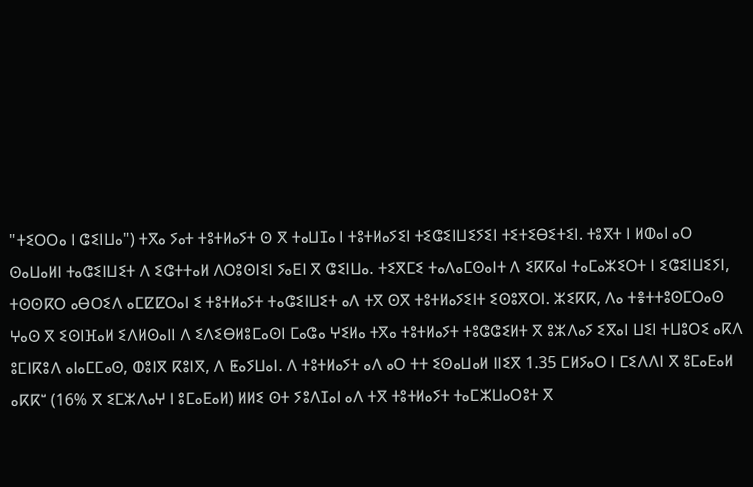"ⵜⵉⵔⵔⴰ ⵏ ⵛⵉⵏⵡⴰ") ⵜⴳⴰ ⵢⴰⵜ ⵜⵓⵜⵍⴰⵢⵜ ⵙ ⴳ ⵜⴰⵡⵊⴰ ⵏ ⵜⵓⵜⵍⴰⵢⵉⵏ ⵜⵉⵛⵉⵏⵡⵉⵢⵉⵏ ⵜⵉⵜⵉⴱⵉⵜⵉⵏ. ⵜⵓⴳⵜ ⵏ ⵍⵀⴰⵏ ⴰⵔ ⵙⴰⵡⴰⵍⵏ ⵜⴰⵛⵉⵏⵡⵉⵜ ⴷ ⵉⵛⵜⵜⴰⵍ ⴷⵔⵓⵙⵏⵉⵏ ⵢⴰⴹⵏ ⴳ ⵛⵉⵏⵡⴰ. ⵜⵉⴳⵎⵉ ⵜⴰⴷⴰⵎⵙⴰⵏⵜ ⴷ ⵉⴽⴽⴰⵏ ⵜⴰⵎⴰⵣⵉⵔⵜ ⵏ ⵉⵛⵉⵏⵡⵉⵢⵏ, ⵜⵙⵙⴽⵔ ⴰⴱⵔⵉⴷ ⴰⵎⵇⵇⵔⴰⵏ ⵉ ⵜⵓⵜⵍⴰⵢⵜ ⵜⴰⵛⵉⵏⵡⵉⵜ ⴰⴷ ⵜⴳ ⵙⴳ ⵜⵓⵜⵍⴰⵢⵉⵏⵜ ⵉⵙⵓⴳⵔⵏ. ⵣⵉⴽⴽ, ⴷⴰ ⵜⴻⵜⵜⵓⵙⵎⵔⴰⵙ ⵖⴰⵙ ⴳ ⵉⵙⵏⴼⴰⵍ ⵉⴷⵍⵙⴰⵏⵏ ⴷ ⵉⴷⵉⴱⵍⵓⵎⴰⵙⵏ ⵎⴰⵛⴰ ⵖⵉⵍⴰ ⵜⴳⴰ ⵜⵓⵜⵍⴰⵢⵜ ⵜⵓⵛⵛⵉⵍⵜ ⴳ ⵓⵣⴷⴰⵢ ⵉⴳⴰⵏ ⵡⵉⵏ ⵜⵡⵓⵔⵉ ⴰⴽⴷ ⵓⵎⵏⴽⵓⴷ ⴰⵏⴰⵎⵎⴰⵙ, ⵀⵓⵏⴳ ⴽⵓⵏⴳ, ⴷ ⵟⴰⵢⵡⴰⵏ. ⴷ ⵜⵓⵜⵍⴰⵢⵜ ⴰⴷ ⴰⵔ ⵜⵜ ⵉⵙⴰⵡⴰⵍ ⵏⵏⵉⴳ 1.35 ⵎⵍⵢⴰⵔ ⵏ ⵎⵉⴷⴷⵏ ⴳ ⵓⵎⴰⴹⴰⵍ ⴰⴽⴽⵯ (16% ⴳ ⵉⵎⵣⴷⴰⵖ ⵏ ⵓⵎⴰⴹⴰⵍ) ⵍⵍⵉ ⵙⵜ ⵢⵓⴷⵊⴰⵏ ⴰⴷ ⵜⴳ ⵜⵓⵜⵍⴰⵢⵜ ⵜⴰⵎⵣⵡⴰⵔⵓⵜ ⴳ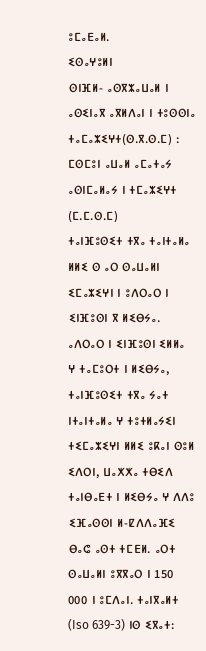ⵓⵎⴰⴹⴰⵍ.
ⵉⵙⴰⵖⵓⵍⵏ
ⵙⵏⴼⵍ- ⴰⵙⴳⵣⴰⵡⴰⵍ ⵏ ⴰⵙⵉⵏⴰⴳ ⴰⴳⵍⴷⴰⵏ ⵏ ⵜⵓⵙⵙⵏⴰ ⵜⴰⵎⴰⵣⵉⵖⵜ(ⵙ.ⴳ.ⵙ.ⵎ) : ⵎⵙⵎⵓⵏ ⴰⵡⴰⵍ ⴰⵎⴰⵜⴰⵢ ⴰⵙⵏⵎⴰⵍⴰⵢ ⵏ ⵜⵎⴰⵣⵉⵖⵜ (ⵎ.ⵎ.ⵙ.ⵎ)
ⵜⴰⵏⴼⵓⵙⵉⵜ ⵜⴳⴰ ⵜⴰⵏⵜⴰⵍⴰ ⵍⵍⵉ ⵙ ⴰⵔ ⵙⴰⵡⴰⵍⵏ ⵉⵎⴰⵣⵉⵖⵏ ⵏ ⵓⴷⵔⴰⵔ ⵏ ⵉⵏⴼⵓⵙⵏ ⴳ ⵍⵉⴱⵢⴰ. ⴰⴷⵔⴰⵔ ⵏ ⵉⵏⴼⵓⵙⵏ ⵉⵍⵍⴰ ⵖ ⵜⴰⵎⵓⵔⵜ ⵏ ⵍⵉⴱⵢⴰ, ⵜⴰⵏⴼⵓⵙⵉⵜ ⵜⴳⴰ ⵢⴰⵜ ⵏⵜⴰⵏⵜⴰⵍⴰ ⵖ ⵜⵓⵜⵍⴰⵢⵉⵏ ⵜⵉⵎⴰⵣⵉⵖⵏ ⵍⵍⵉ ⵓⴽⴰⵏ ⵙⵓⵍ ⵉⴷⵔⵏ, ⵡⴰⵅⵅⴰ ⵜⴱⵉⴷ ⵜⴰⵏⴱⴰⴹⵜ ⵏ ⵍⵉⴱⵢⴰ ⵖ ⴷⴷⵓ ⵉⴼⴰⵙⵙⵏ ⵍ-ⵇⴷⴷⴰⴼⵉ ⴱⴰⵛ ⴰⵙⵜ ⵜⵎⴹⵍ. ⴰⵔⵜ ⵙⴰⵡⴰⵍⵏ ⵓⴳⴳⴰⵔ ⵏ 150 000 ⵏ ⵓⵎⴷⴰⵏ. ⵜⴰⵏⴳⴰⵍⵜ (Iso 639-3) ⵏⵙ ⵉⴳⴰⵜ: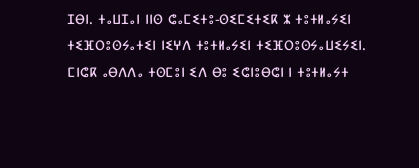ⵊⴱⵏ. ⵜⴰⵡⵊⴰⵏ ⵏⵏⵙ ⵛⴰⵎⵉⵜⵓ-ⵙⵉⵎⵉⵜⵉⴽ ⵣ ⵜⵓⵜⵍⴰⵢⵉⵏ ⵜⵉⴼⵔⵓⵙⵢⴰⵜⵉⵏ ⵏⵉⵖⴷ ⵜⵓⵜⵍⴰⵢⵉⵏ ⵜⵉⴼⵔⵓⵙⵢⴰⵡⵉⵢⵉⵏ. ⵎⵏⵛⴽ ⴰⴱⴷⴷⴰ ⵜⵙⵎⵓⵏ ⵉⴷ ⴱⵓ ⵉⵛⵏⵓⴱⵛⵏ ⵏ ⵜⵓⵜⵍⴰⵢⵜ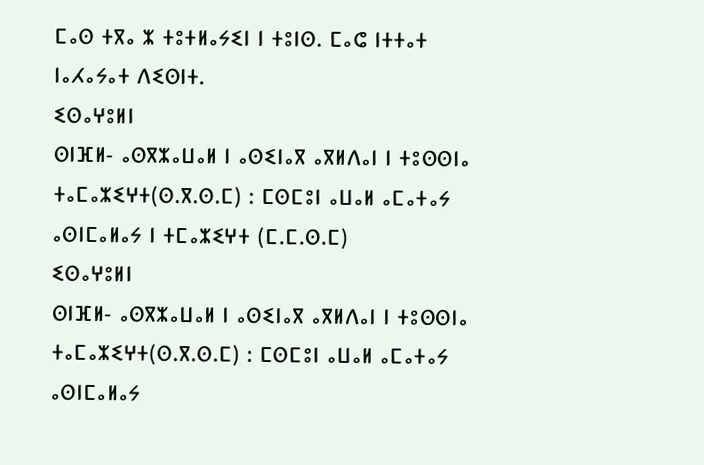ⵎⴰⵙ ⵜⴳⴰ ⵣ ⵜⵓⵜⵍⴰⵢⵉⵏ ⵏ ⵜⵓⵏⵙ. ⵎⴰⵛ ⵏⵜⵜⴰⵜ ⵏⴰⵃⴰⵢⴰⵜ ⴷⵉⵙⵏⵜ.
ⵉⵙⴰⵖⵓⵍⵏ
ⵙⵏⴼⵍ- ⴰⵙⴳⵣⴰⵡⴰⵍ ⵏ ⴰⵙⵉⵏⴰⴳ ⴰⴳⵍⴷⴰⵏ ⵏ ⵜⵓⵙⵙⵏⴰ ⵜⴰⵎⴰⵣⵉⵖⵜ(ⵙ.ⴳ.ⵙ.ⵎ) : ⵎⵙⵎⵓⵏ ⴰⵡⴰⵍ ⴰⵎⴰⵜⴰⵢ ⴰⵙⵏⵎⴰⵍⴰⵢ ⵏ ⵜⵎⴰⵣⵉⵖⵜ (ⵎ.ⵎ.ⵙ.ⵎ)
ⵉⵙⴰⵖⵓⵍⵏ
ⵙⵏⴼⵍ- ⴰⵙⴳⵣⴰⵡⴰⵍ ⵏ ⴰⵙⵉⵏⴰⴳ ⴰⴳⵍⴷⴰⵏ ⵏ ⵜⵓⵙⵙⵏⴰ ⵜⴰⵎⴰⵣⵉⵖⵜ(ⵙ.ⴳ.ⵙ.ⵎ) : ⵎⵙⵎⵓⵏ ⴰⵡⴰⵍ ⴰⵎⴰⵜⴰⵢ ⴰⵙⵏⵎⴰⵍⴰⵢ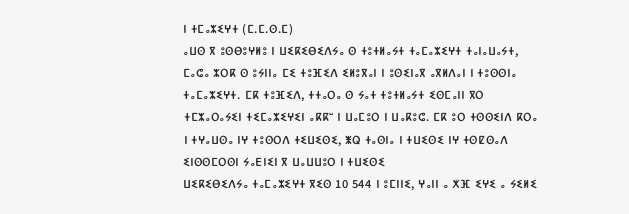ⵏ ⵜⵎⴰⵣⵉⵖⵜ (ⵎ.ⵎ.ⵙ.ⵎ)
ⴰⵡⵙ ⴳ ⵓⵙⴱⵓⵖⵍⵓ ⵏ ⵡⵉⴽⵉⴱⵉⴷⵢⴰ ⵙ ⵜⵓⵜⵍⴰⵢⵜ ⵜⴰⵎⴰⵣⵉⵖⵜ ⵜⴰⵏⴰⵡⴰⵢⵜ, ⵎⴰⵛⴰ ⵣⵔⴽ ⵙ ⵓⵢⵏⵏⴰ ⵎⵉ ⵜⵓⴼⵉⴷ ⵉⵍⵓⴳⴰⵏ ⵏ ⵓⵙⵉⵏⴰⴳ ⴰⴳⵍⴷⴰⵏ ⵏ ⵜⵓⵙⵙⵏⴰ ⵜⴰⵎⴰⵣⵉⵖⵜ. ⵎⴽ ⵜⵓⴼⵉⴷ, ⵜⵜⴰⵔⴰ ⵙ ⵢⴰⵜ ⵜⵓⵜⵍⴰⵢⵜ ⵉⵙⵎⴰⵏⵏ ⴳⵔ ⵜⵎⵣⴰⵔⴰⵢⵉⵏ ⵜⵉⵎⴰⵣⵉⵖⵉⵏ ⴰⴽⴽⵯ ⵏ ⵡⴰⵎⵓⵔ ⵏ ⵡⴰⴽⵓⵛ. ⵎⴽ ⵓⵔ ⵜⵙⵙⵉⵏⴷ ⴽⵔⴰ ⵏ ⵜⵖⴰⵡⵙⴰ ⵏⵖ ⵜⵓⵙⵔⴷ ⵜⵉⵡⵉⵙⵉ, ⵥⵕ ⵜⴰⵙⵏⴰ ⵏ ⵜⵡⵉⵙⵉ ⵏⵖ ⵜⵙⵇⵙⴰⴷ ⵉⵏⵙⵙⵎⵔⵙⵏ ⵢⴰⴹⵏⵉⵏ ⴳ ⵡⴰⵡⵡⵓⵔ ⵏ ⵜⵡⵉⵙⵉ
ⵡⵉⴽⵉⴱⵉⴷⵢⴰ ⵜⴰⵎⴰⵣⵉⵖⵜ ⴳⵉⵙ 10 544 ⵏ ⵓⵎⵏⵏⵉ, ⵖⴰⵏⵏ ⴰ ⵅⴼ ⵉⵖⵉ ⴰ ⵢⵉⵍⵉ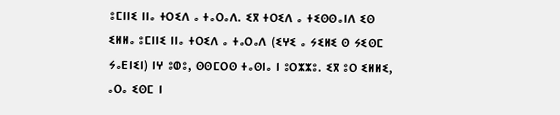ⵓⵎⵏⵏⵉ ⵏⵏⴰ ⵜⵔⵉⴷ ⴰ ⵜⴰⵔⴰⴷ. ⵉⴳ ⵜⵔⵉⴷ ⴰ ⵜⵉⵙⵙⴰⵏⴷ ⵉⵙ ⵉⵍⵍⴰ ⵓⵎⵏⵏⵉ ⵏⵏⴰ ⵜⵔⵉⴷ ⴰ ⵜⴰⵔⴰⴷ (ⵉⵖⵉ ⴰ ⵢⵉⵍⵉ ⵙ ⵢⵉⵙⵎ ⵢⴰⴹⵏⵉⵏ) ⵏⵖ ⵓⵀⵓ, ⵙⵙⵎⵔⵙ ⵜⴰⵙⵏⴰ ⵏ ⵓⵔⵣⵣⵓ. ⵉⴳ ⵓⵔ ⵉⵍⵍⵉ, ⴰⵔⴰ ⵉⵙⵎ ⵏ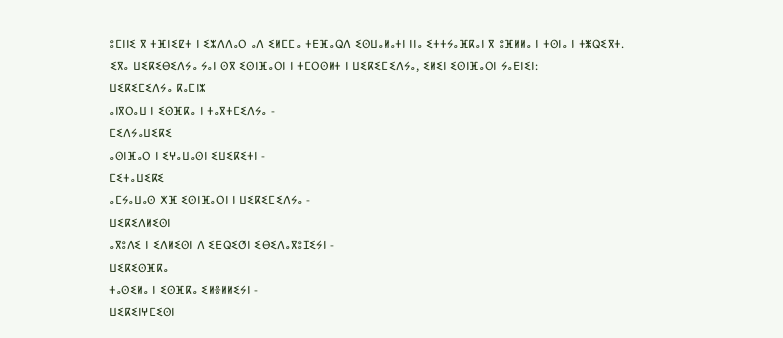ⵓⵎⵏⵏⵉ ⴳ ⵜⴼⵏⵉⵇⵜ ⵏ ⵉⵣⴷⴷⴰⵔ ⴰⴷ ⵉⵍⵎⵎⴰ ⵜⴹⴼⴰⵕⴷ ⵉⵙⵡⴰⵍⴰⵜⵏ ⵏⵏⴰ ⵉⵜⵜⵢⴰⴼⴽⴰⵏ ⴳ ⵓⴼⵍⵍⴰ ⵏ ⵜⵙⵏⴰ ⵏ ⵜⵥⵕⵉⴳⵜ.
ⵉⴳⴰ ⵡⵉⴽⵉⴱⵉⴷⵢⴰ ⵢⴰⵏ ⵙⴳ ⵉⵙⵏⴼⴰⵔⵏ ⵏ ⵜⵎⵔⵙⵍⵜ ⵏ ⵡⵉⴽⵉⵎⵉⴷⵢⴰ, ⵉⵍⵉⵏ ⵉⵙⵏⴼⴰⵔⵏ ⵢⴰⴹⵏⵉⵏ:
ⵡⵉⴽⵉⵎⵉⴷⵢⴰ ⴽⴰⵎⵏⵣ
ⴰⵏⴳⵔⴰⵡ ⵏ ⵉⵙⴼⴽⴰ ⵏ ⵜⴰⴳⵜⵎⵉⴷⵢⴰ -
ⵎⵉⴷⵢⴰⵡⵉⴽⵉ
ⴰⵙⵏⴼⴰⵔ ⵏ ⵉⵖⴰⵡⴰⵙⵏ ⵉⵡⵉⴽⵉⵜⵏ -
ⵎⵉⵜⴰⵡⵉⴽⵉ
ⴰⵎⵢⴰⵡⴰⵙ ⵅⴼ ⵉⵙⵏⴼⴰⵔⵏ ⵏ ⵡⵉⴽⵉⵎⵉⴷⵢⴰ -
ⵡⵉⴽⵉⴷⵍⵉⵙⵏ
ⴰⴳⵓⴷⵉ ⵏ ⵉⴷⵍⵉⵙⵏ ⴷ ⵉⴹⵕⵉⵚⵏ ⵉⴱⵉⴷⴰⴳⵓⵊⵉⵢⵏ -
ⵡⵉⴽⵉⵙⴼⴽⴰ
ⵜⴰⵙⵉⵍⴰ ⵏ ⵉⵙⴼⴽⴰ ⵉⵍⴻⵍⵍⵉⵢⵏ -
ⵡⵉⴽⵉⵏⵖⵎⵉⵙⵏ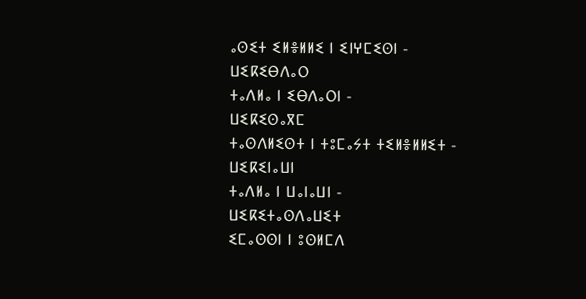ⴰⵙⵉⵜ ⵉⵍⴻⵍⵍⵉ ⵏ ⵉⵏⵖⵎⵉⵙⵏ -
ⵡⵉⴽⵉⴱⴷⴰⵔ
ⵜⴰⴷⵍⴰ ⵏ ⵉⴱⴷⴰⵔⵏ -
ⵡⵉⴽⵉⵙⴰⴳⵎ
ⵜⴰⵙⴷⵍⵉⵙⵜ ⵏ ⵜⵓⵎⴰⵢⵜ ⵜⵉⵍⴻⵍⵍⵉⵜ -
ⵡⵉⴽⵉⵏⴰⵡⵏ
ⵜⴰⴷⵍⴰ ⵏ ⵡⴰⵏⴰⵡⵏ -
ⵡⵉⴽⵉⵜⴰⵙⴷⴰⵡⵉⵜ
ⵉⵎⴰⵙⵙⵏ ⵏ ⵓⵙⵍⵎⴷ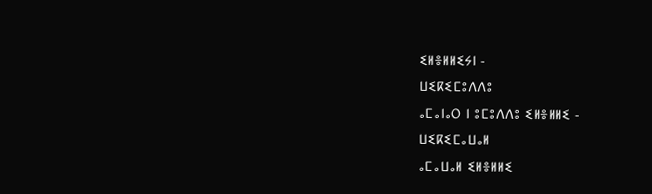ⵉⵍⴻⵍⵍⵉⵢⵏ -
ⵡⵉⴽⵉⵎⵓⴷⴷⵓ
ⴰⵎⴰⵏⴰⵔ ⵏ ⵓⵎⵓⴷⴷⵓ ⵉⵍⴻⵍⵍⵉ -
ⵡⵉⴽⵉⵎⴰⵡⴰⵍ
ⴰⵎⴰⵡⴰⵍ ⵉⵍⴻⵍⵍⵉ